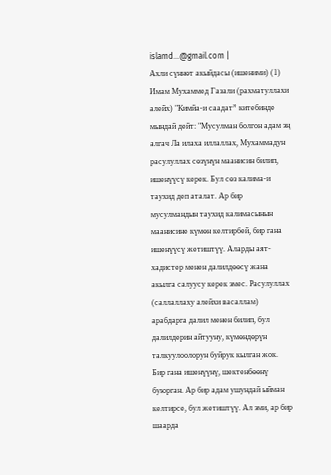islamd...@gmail.com |
Ахли сүннөт акыйдасы (ишеними) (1)
Имам Мухаммед Газали (рахматуллахи алейх) "Кимйа-и саадат” китебинде мындай дейт: "Мусулман болгон адам эң алгач Ла илаха иллаллах, Мухаммадун расулуллах сөзүнүн маанисин билип, ишенүүсү керек. Бул сөз калима-и таухид деп аталат. Ар бир мусулмандын таухид калимасынын маанисине күмөн келтирбей, бир гана ишенүүсү жетиштүү. Аларды аят-хадистер менен далилдөөсү жана акылга салуусу керек эмес. Расулуллах (саллаллаху алейхи васаллам) арабдарга далил менен билип, бул далилдерин айтууну, күмөндөрүн талкуулоолорун буйрук кылган жок. Бир гана ишенүүнү, шектенбөөнү буюрган. Ар бир адам ушундай ыйман келтирсе, бул жетиштүү. Ал эми, ар бир шаарда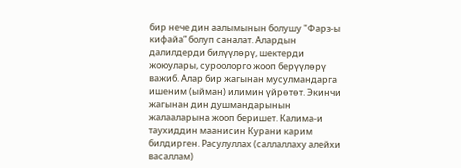бир нече дин аалымынын болушу "Фарз-ы кифайа” болуп саналат. Алардын далилдерди билүүлөрү, шектерди жоюулары, суроолорго жооп берүүлөрү важиб. Алар бир жагынан мусулмандарга ишеним (ыйман) илимин үйрөтөт. Экинчи жагынан дин душмандарынын жалааларына жооп беришет. Калима-и таухиддин маанисин Курани карим билдирген. Расулуллах (саллаллаху алейхи васаллам)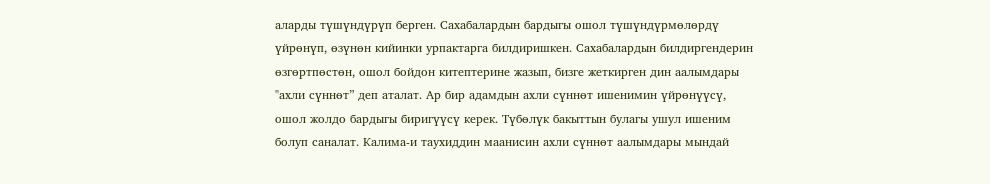аларды түшүндүрүп берген. Сахабалардын бардыгы ошол түшүндүрмөлөрдү үйрөнүп, өзүнөн кийинки урпактарга билдиришкен. Сахабалардын билдиргендерин өзгөртпөстөн, ошол бойдон китептерине жазып, бизге жеткирген дин аалымдары "ахли сүннөт” деп аталат. Ар бир адамдын ахли сүннөт ишенимин үйрөнүүсү, ошол жолдо бардыгы биригүүсү керек. Түбөлүк бакыттын булагы ушул ишеним болуп саналат. Калима-и таухиддин маанисин ахли сүннөт аалымдары мындай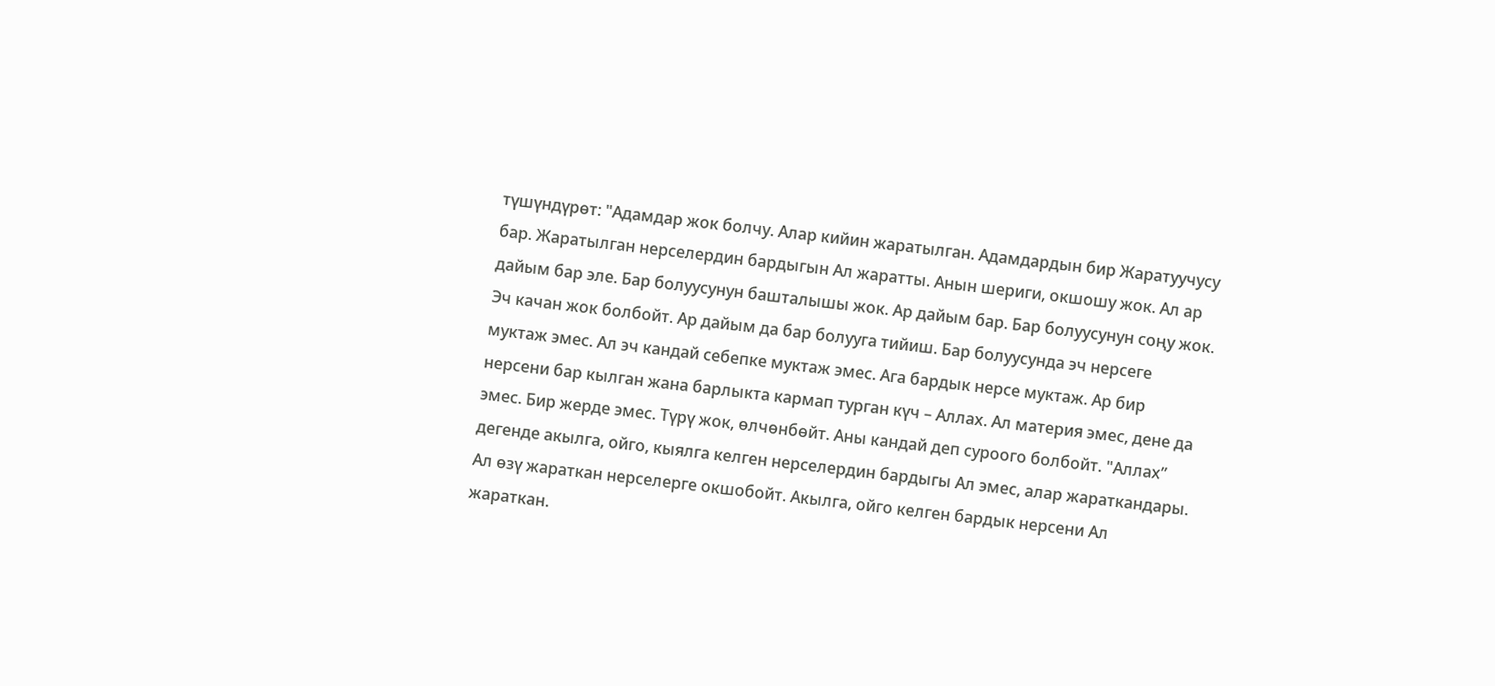түшүндүрөт: "Адамдар жок болчу. Алар кийин жаратылган. Адамдардын бир Жаратуучусу бар. Жаратылган нерселердин бардыгын Ал жаратты. Анын шериги, окшошу жок. Ал ар дайым бар эле. Бар болуусунун башталышы жок. Ар дайым бар. Бар болуусунун соңу жок. Эч качан жок болбойт. Ар дайым да бар болууга тийиш. Бар болуусунда эч нерсеге муктаж эмес. Ал эч кандай себепке муктаж эмес. Ага бардык нерсе муктаж. Ар бир нерсени бар кылган жана барлыкта кармап турган күч – Аллах. Ал материя эмес, дене да эмес. Бир жерде эмес. Түрү жок, өлчөнбөйт. Аны кандай деп суроого болбойт. "Аллах” дегенде акылга, ойго, кыялга келген нерселердин бардыгы Ал эмес, алар жараткандары. Ал өзү жараткан нерселерге окшобойт. Акылга, ойго келген бардык нерсени Ал жараткан.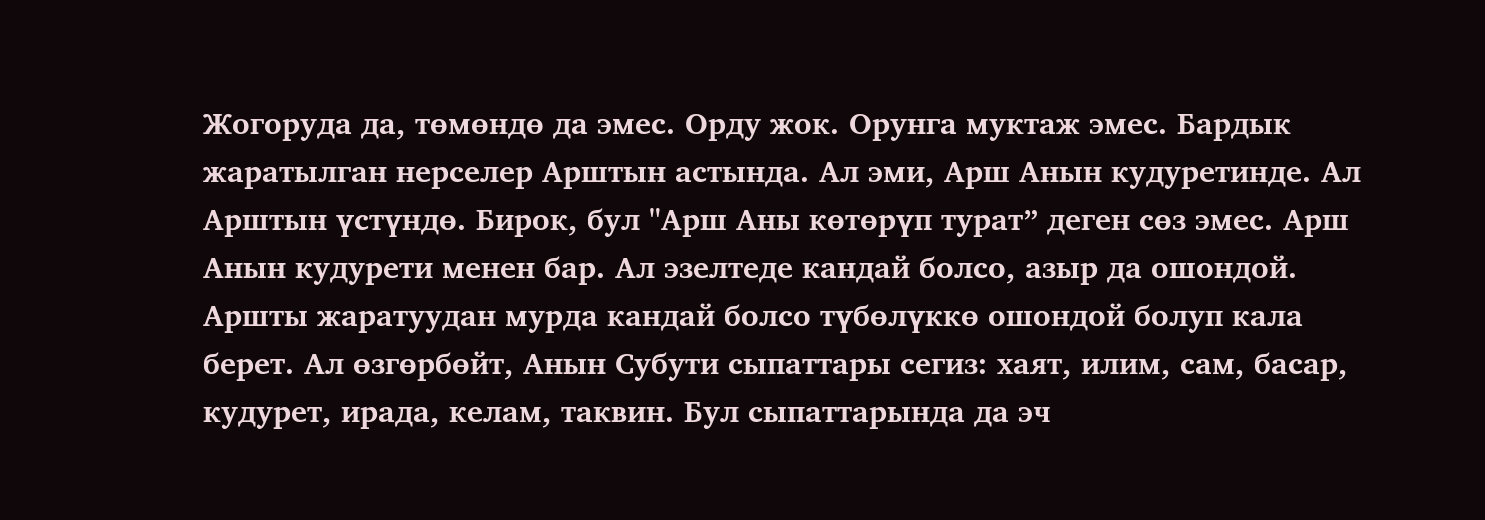Жогоруда да, төмөндө да эмес. Орду жок. Орунга муктаж эмес. Бардык жаратылган нерселер Арштын астында. Ал эми, Арш Анын кудуретинде. Ал Арштын үстүндө. Бирок, бул "Арш Аны көтөрүп турат” деген сөз эмес. Арш Анын кудурети менен бар. Ал эзелтеде кандай болсо, азыр да ошондой. Аршты жаратуудан мурда кандай болсо түбөлүккө ошондой болуп кала берет. Ал өзгөрбөйт, Анын Субути сыпаттары сегиз: хаят, илим, сам, басар, кудурет, ирада, келам, таквин. Бул сыпаттарында да эч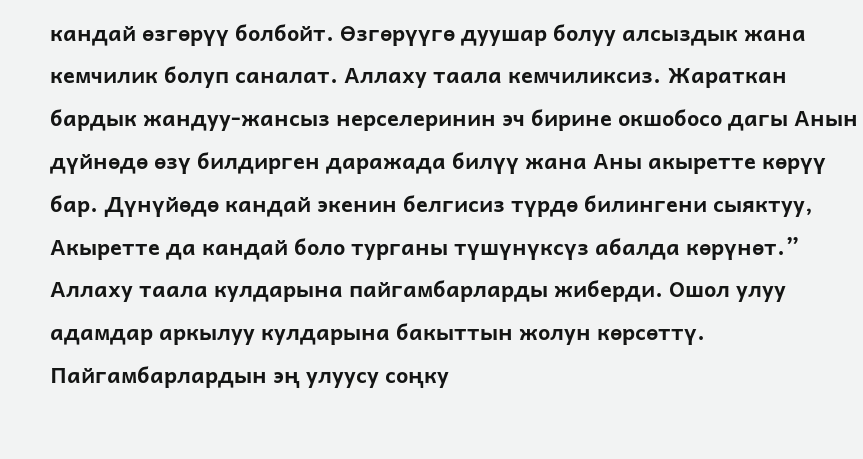кандай өзгөрүү болбойт. Өзгөрүүгө дуушар болуу алсыздык жана кемчилик болуп саналат. Аллаху таала кемчиликсиз. Жараткан бардык жандуу-жансыз нерселеринин эч бирине окшобосо дагы Анын дүйнөдө өзү билдирген даражада билүү жана Аны акыретте көрүү бар. Дүнүйөдө кандай экенин белгисиз түрдө билингени сыяктуу, Акыретте да кандай боло турганы түшүнүксүз абалда көрүнөт.” Аллаху таала кулдарына пайгамбарларды жиберди. Ошол улуу адамдар аркылуу кулдарына бакыттын жолун көрсөттү. Пайгамбарлардын эң улуусу соңку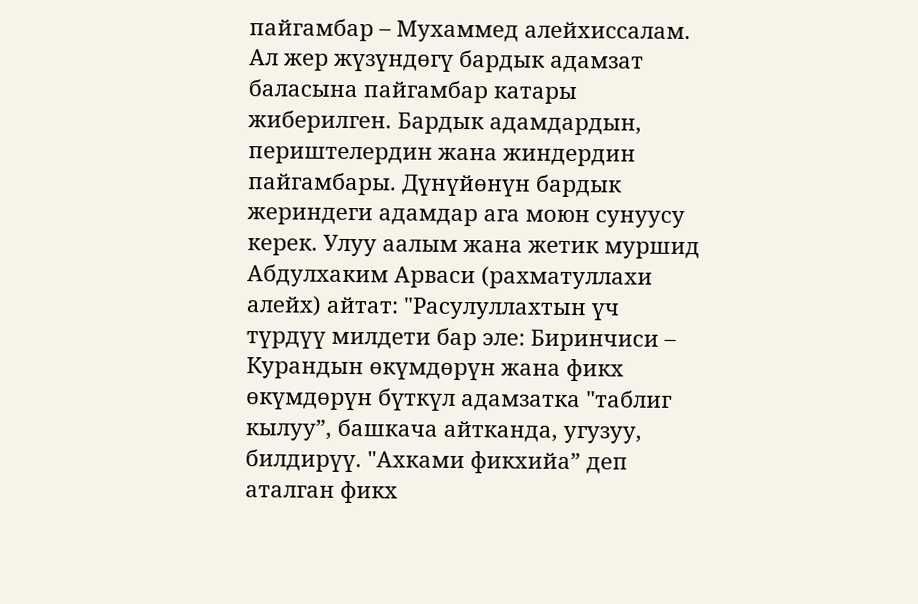пайгамбар – Мухаммед алейхиссалам. Ал жер жүзүндөгү бардык адамзат баласына пайгамбар катары жиберилген. Бардык адамдардын, периштелердин жана жиндердин пайгамбары. Дүнүйөнүн бардык жериндеги адамдар ага моюн сунуусу керек. Улуу аалым жана жетик муршид Абдулхаким Арваси (рахматуллахи алейх) айтат: "Расулуллахтын үч түрдүү милдети бар эле: Биринчиси – Курандын өкүмдөрүн жана фикх өкүмдөрүн бүткүл адамзатка "таблиг кылуу”, башкача айтканда, угузуу, билдирүү. "Ахками фикхийа” деп аталган фикх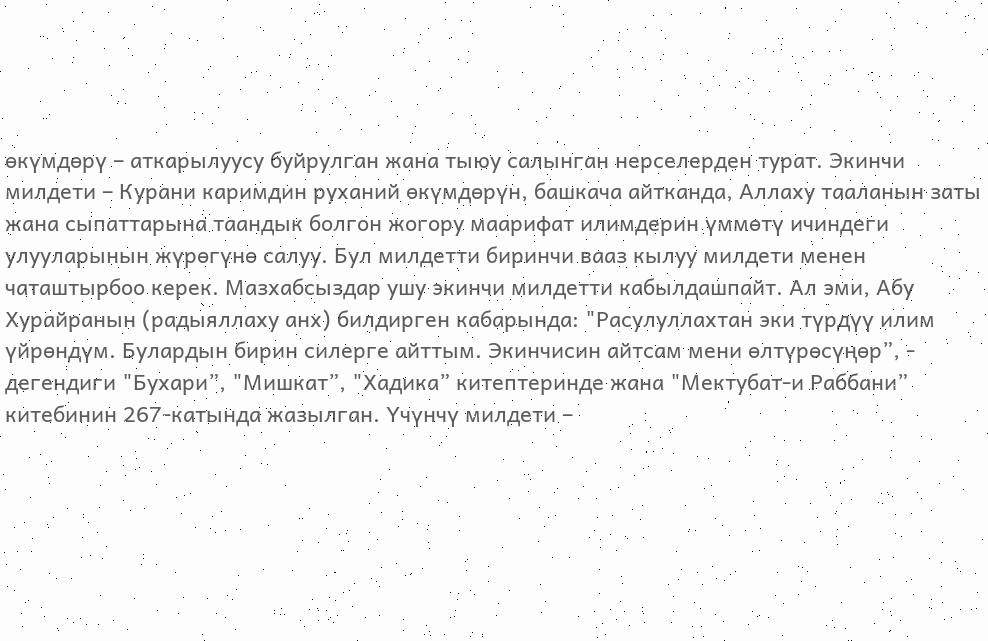өкүмдөрү – аткарылуусу буйрулган жана тыюу салынган нерселерден турат. Экинчи милдети – Курани каримдин руханий өкүмдөрүн, башкача айтканда, Аллаху тааланын заты жана сыпаттарына таандык болгон жогору маарифат илимдерин үммөтү ичиндеги улууларынын жүрөгүнө салуу. Бул милдетти биринчи вааз кылуу милдети менен чаташтырбоо керек. Мазхабсыздар ушу экинчи милдетти кабылдашпайт. Ал эми, Абу Хурайранын (радыяллаху анх) билдирген кабарында: "Расулуллахтан эки түрдүү илим үйрөндүм. Булардын бирин силерге айттым. Экинчисин айтсам мени өлтүрөсүңөр”, - дегендиги "Бухари”, "Мишкат”, "Хадика” китептеринде жана "Мектубат-и Раббани” китебинин 267-катында жазылган. Үчүнчү милдети –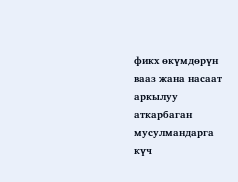фикх өкүмдөрүн вааз жана насаат аркылуу аткарбаган мусулмандарга күч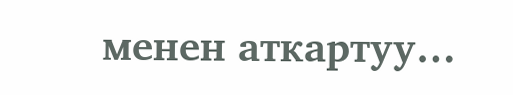менен аткартуу…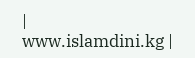|
www.islamdini.kg |